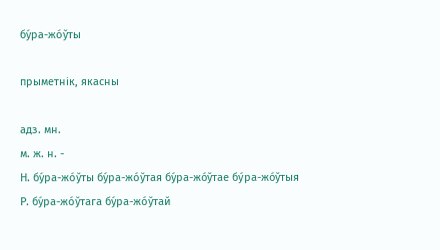бу́ра-жо́ўты

прыметнік, якасны

адз. мн.
м. ж. н. -
Н. бу́ра-жо́ўты бу́ра-жо́ўтая бу́ра-жо́ўтае бу́ра-жо́ўтыя
Р. бу́ра-жо́ўтага бу́ра-жо́ўтай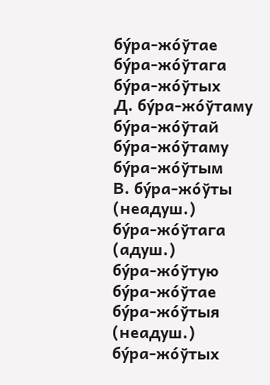бу́ра-жо́ўтае
бу́ра-жо́ўтага бу́ра-жо́ўтых
Д. бу́ра-жо́ўтаму бу́ра-жо́ўтай бу́ра-жо́ўтаму бу́ра-жо́ўтым
В. бу́ра-жо́ўты (неадуш.)
бу́ра-жо́ўтага (адуш.)
бу́ра-жо́ўтую бу́ра-жо́ўтае бу́ра-жо́ўтыя (неадуш.)
бу́ра-жо́ўтых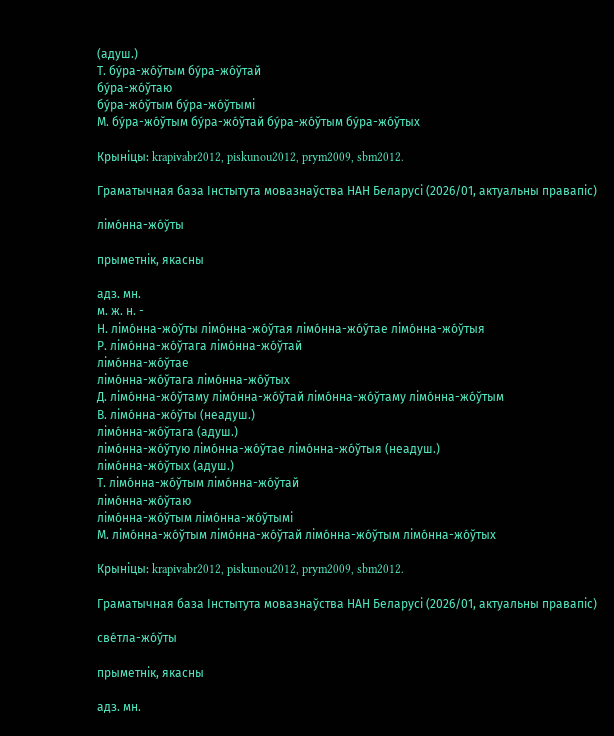(адуш.)
Т. бу́ра-жо́ўтым бу́ра-жо́ўтай
бу́ра-жо́ўтаю
бу́ра-жо́ўтым бу́ра-жо́ўтымі
М. бу́ра-жо́ўтым бу́ра-жо́ўтай бу́ра-жо́ўтым бу́ра-жо́ўтых

Крыніцы: krapivabr2012, piskunou2012, prym2009, sbm2012.

Граматычная база Інстытута мовазнаўства НАН Беларусі (2026/01, актуальны правапіс)

лімо́нна-жо́ўты

прыметнік, якасны

адз. мн.
м. ж. н. -
Н. лімо́нна-жо́ўты лімо́нна-жо́ўтая лімо́нна-жо́ўтае лімо́нна-жо́ўтыя
Р. лімо́нна-жо́ўтага лімо́нна-жо́ўтай
лімо́нна-жо́ўтае
лімо́нна-жо́ўтага лімо́нна-жо́ўтых
Д. лімо́нна-жо́ўтаму лімо́нна-жо́ўтай лімо́нна-жо́ўтаму лімо́нна-жо́ўтым
В. лімо́нна-жо́ўты (неадуш.)
лімо́нна-жо́ўтага (адуш.)
лімо́нна-жо́ўтую лімо́нна-жо́ўтае лімо́нна-жо́ўтыя (неадуш.)
лімо́нна-жо́ўтых (адуш.)
Т. лімо́нна-жо́ўтым лімо́нна-жо́ўтай
лімо́нна-жо́ўтаю
лімо́нна-жо́ўтым лімо́нна-жо́ўтымі
М. лімо́нна-жо́ўтым лімо́нна-жо́ўтай лімо́нна-жо́ўтым лімо́нна-жо́ўтых

Крыніцы: krapivabr2012, piskunou2012, prym2009, sbm2012.

Граматычная база Інстытута мовазнаўства НАН Беларусі (2026/01, актуальны правапіс)

све́тла-жо́ўты

прыметнік, якасны

адз. мн.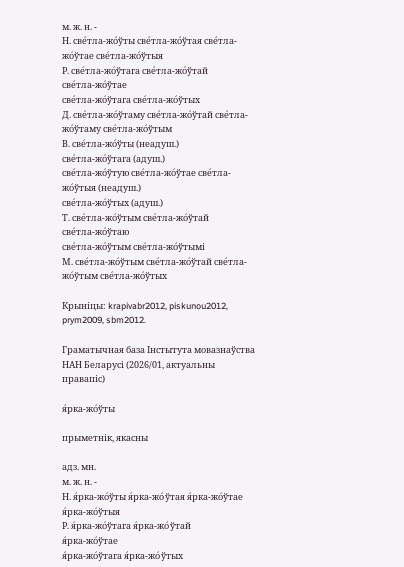м. ж. н. -
Н. све́тла-жо́ўты све́тла-жо́ўтая све́тла-жо́ўтае све́тла-жо́ўтыя
Р. све́тла-жо́ўтага све́тла-жо́ўтай
све́тла-жо́ўтае
све́тла-жо́ўтага све́тла-жо́ўтых
Д. све́тла-жо́ўтаму све́тла-жо́ўтай све́тла-жо́ўтаму све́тла-жо́ўтым
В. све́тла-жо́ўты (неадуш.)
све́тла-жо́ўтага (адуш.)
све́тла-жо́ўтую све́тла-жо́ўтае све́тла-жо́ўтыя (неадуш.)
све́тла-жо́ўтых (адуш.)
Т. све́тла-жо́ўтым све́тла-жо́ўтай
све́тла-жо́ўтаю
све́тла-жо́ўтым све́тла-жо́ўтымі
М. све́тла-жо́ўтым све́тла-жо́ўтай све́тла-жо́ўтым све́тла-жо́ўтых

Крыніцы: krapivabr2012, piskunou2012, prym2009, sbm2012.

Граматычная база Інстытута мовазнаўства НАН Беларусі (2026/01, актуальны правапіс)

я́рка-жо́ўты

прыметнік, якасны

адз. мн.
м. ж. н. -
Н. я́рка-жо́ўты я́рка-жо́ўтая я́рка-жо́ўтае я́рка-жо́ўтыя
Р. я́рка-жо́ўтага я́рка-жо́ўтай
я́рка-жо́ўтае
я́рка-жо́ўтага я́рка-жо́ўтых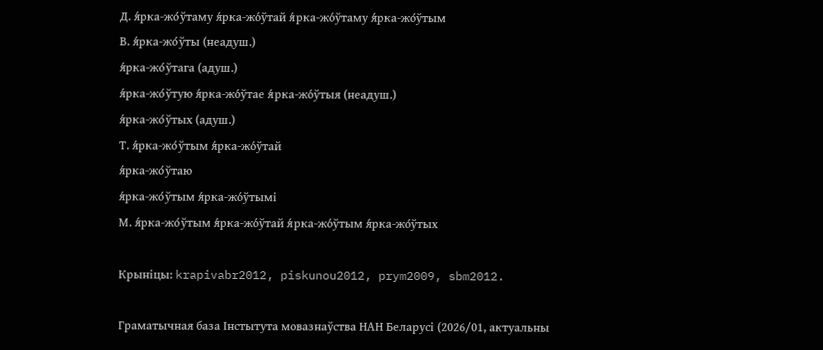Д. я́рка-жо́ўтаму я́рка-жо́ўтай я́рка-жо́ўтаму я́рка-жо́ўтым
В. я́рка-жо́ўты (неадуш.)
я́рка-жо́ўтага (адуш.)
я́рка-жо́ўтую я́рка-жо́ўтае я́рка-жо́ўтыя (неадуш.)
я́рка-жо́ўтых (адуш.)
Т. я́рка-жо́ўтым я́рка-жо́ўтай
я́рка-жо́ўтаю
я́рка-жо́ўтым я́рка-жо́ўтымі
М. я́рка-жо́ўтым я́рка-жо́ўтай я́рка-жо́ўтым я́рка-жо́ўтых

Крыніцы: krapivabr2012, piskunou2012, prym2009, sbm2012.

Граматычная база Інстытута мовазнаўства НАН Беларусі (2026/01, актуальны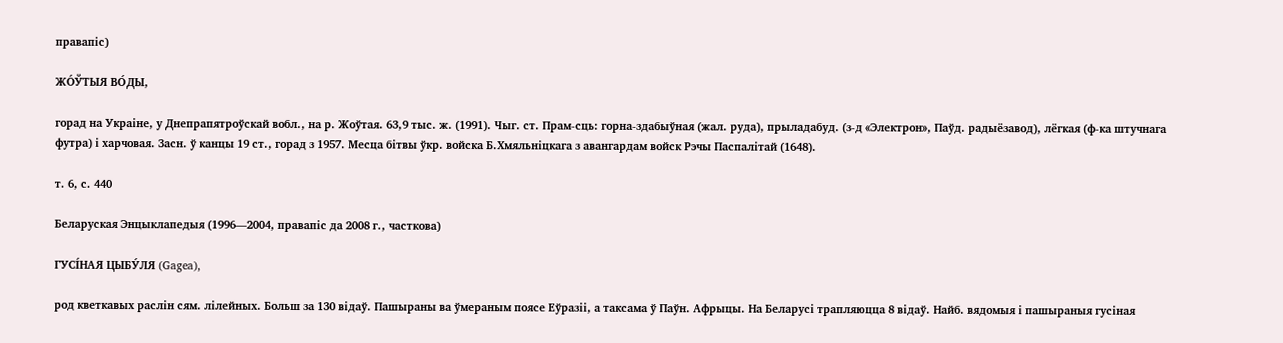правапіс)

ЖО́ЎТЫЯ ВО́ДЫ,

горад на Украіне, у Днепрапятроўскай вобл., на р. Жоўтая. 63,9 тыс. ж. (1991). Чыг. ст. Прам-сць: горна-здабыўная (жал. руда), прыладабуд. (з-д «Электрон», Паўд. радыёзавод), лёгкая (ф-ка штучнага футра) і харчовая. Засн. ў канцы 19 ст., горад з 1957. Месца бітвы ўкр. войска Б.Хмяльніцкага з авангардам войск Рэчы Паспалітай (1648).

т. 6, с. 440

Беларуская Энцыклапедыя (1996—2004, правапіс да 2008 г., часткова)

ГУСІ́НАЯ ЦЫБУ́ЛЯ (Gagea),

род кветкавых раслін сям. лілейных. Больш за 130 відаў. Пашыраны ва ўмераным поясе Еўразіі, а таксама ў Паўн. Афрыцы. На Беларусі трапляюцца 8 відаў. Найб. вядомыя і пашыраныя гусіная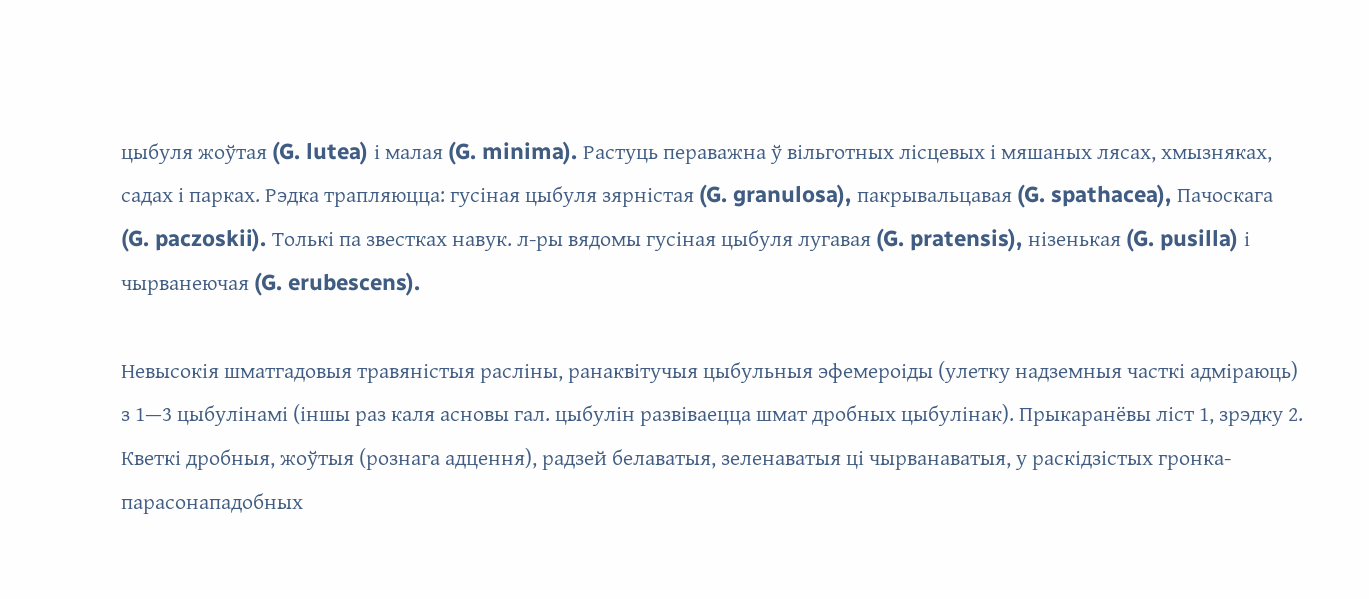цыбуля жоўтая (G. lutea) і малая (G. minima). Растуць пераважна ў вільготных лісцевых і мяшаных лясах, хмызняках, садах і парках. Рэдка трапляюцца: гусіная цыбуля зярністая (G. granulosa), пакрывальцавая (G. spathacea), Пачоскага (G. paczoskii). Толькі па звестках навук. л-ры вядомы гусіная цыбуля лугавая (G. pratensis), нізенькая (G. pusilla) і чырванеючая (G. erubescens).

Невысокія шматгадовыя травяністыя расліны, ранаквітучыя цыбульныя эфемероіды (улетку надземныя часткі адміраюць) з 1—3 цыбулінамі (іншы раз каля асновы гал. цыбулін развіваецца шмат дробных цыбулінак). Прыкаранёвы ліст 1, зрэдку 2. Кветкі дробныя, жоўтыя (рознага адцення), радзей белаватыя, зеленаватыя ці чырванаватыя, у раскідзістых гронка-парасонападобных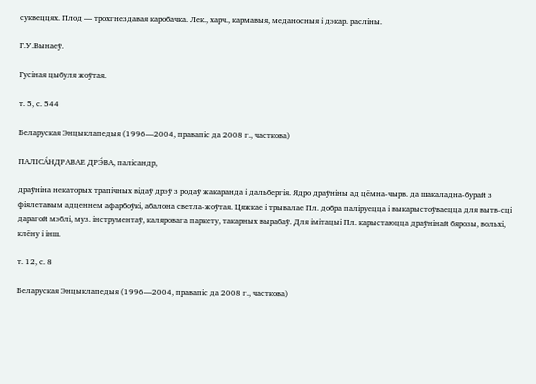суквеццях. Плод — трохгнездавая каробачка. Лек., харч., кармавыя, меданосныя і дэкар. расліны.

Г.У.Вынаеў.

Гусіная цыбуля жоўтая.

т. 5, с. 544

Беларуская Энцыклапедыя (1996—2004, правапіс да 2008 г., часткова)

ПАЛІСА́НДРАВАЕ ДРЭ́ВА, палісандр,

драўніна некаторых трапічных відаў дрэў з родаў жакаранда і дальбергія. Ядро драўніны ад цёмна-чырв. да шакаладна-бурай з фіялетавым адценнем афарбоўкі, абалона светла-жоўтая. Цяжкае і трывалае Пл. добра паліруецца і выкарыстоўваецца для вытв-сці дарагой мэблі, муз. інструментаў, каляровага паркету, такарных вырабаў. Для імітацыі Пл. карыстаюцца драўнінай бярозы, вольхі, клёну і інш.

т. 12, с. 8

Беларуская Энцыклапедыя (1996—2004, правапіс да 2008 г., часткова)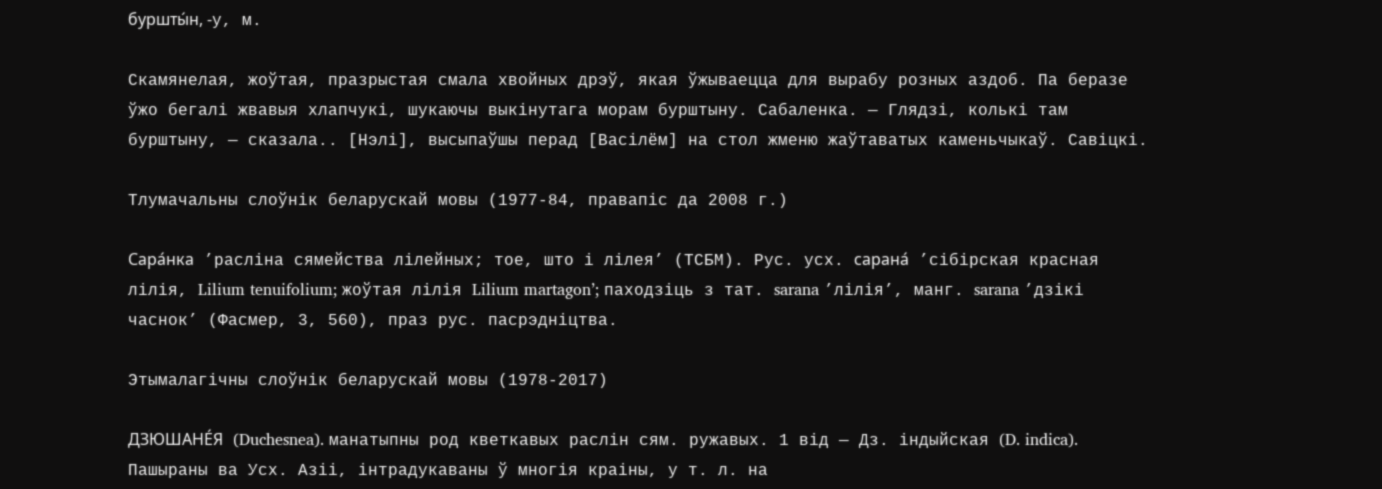буршты́н, ‑у, м.

Скамянелая, жоўтая, празрыстая смала хвойных дрэў, якая ўжываецца для вырабу розных аздоб. Па беразе ўжо бегалі жвавыя хлапчукі, шукаючы выкінутага морам бурштыну. Сабаленка. — Глядзі, колькі там бурштыну, — сказала.. [Нэлі], высыпаўшы перад [Васілём] на стол жменю жаўтаватых каменьчыкаў. Савіцкі.

Тлумачальны слоўнік беларускай мовы (1977-84, правапіс да 2008 г.)

Сара́нка ’расліна сямейства лілейных; тое, што і лілея’ (ТСБМ). Рус. усх. сарана́ ’сібірская красная лілія, Lilium tenuifolium; жоўтая лілія Lilium martagon’; паходзіць з тат. sarana ’лілія’, манг. sarana ’дзікі часнок’ (Фасмер, 3, 560), праз рус. пасрэдніцтва.

Этымалагічны слоўнік беларускай мовы (1978-2017)

ДЗЮШАНЕ́Я (Duchesnea). манатыпны род кветкавых раслін сям. ружавых. 1 від — Дз. індыйская (D. indica). Пашыраны ва Усх. Азіі, інтрадукаваны ў многія краіны, у т. л. на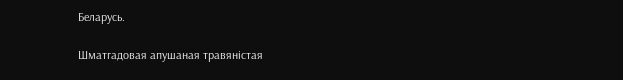Беларусь.

Шматгадовая апушаная травяністая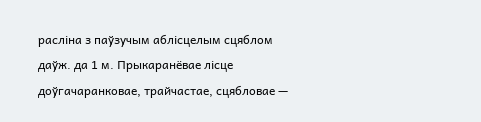расліна з паўзучым аблісцелым сцяблом даўж. да 1 м. Прыкаранёвае лісце доўгачаранковае, трайчастае, сцябловае —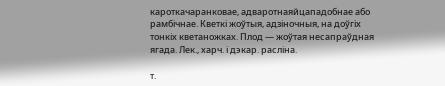кароткачаранковае, адваротнаяйцападобнае або рамбічнае. Кветкі жоўтыя, адзіночныя, на доўгіх тонкіх кветаножках. Плод — жоўтая несапраўдная ягада. Лек., харч. і дэкар. расліна.

т.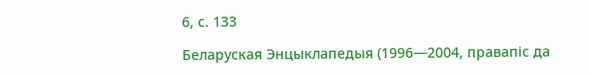6, с. 133

Беларуская Энцыклапедыя (1996—2004, правапіс да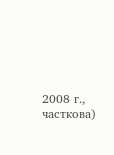2008 г., часткова)